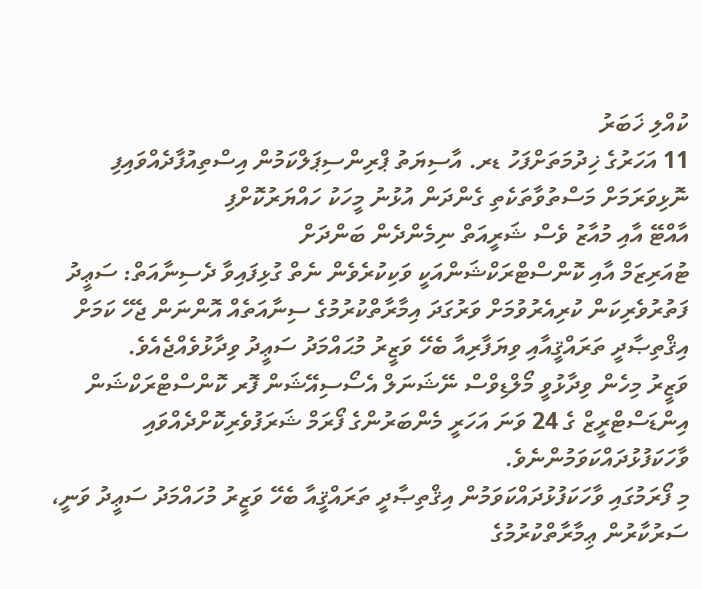ކުއްލި ޚަބަރު
11 އަހަރުގެ ޚިދުމަތަށްފަހު ޑރ. އާސިޔަތު ޕްރިންސިޕަލްކަމުން އިސްތިއުފާދެއްވައިފި
ނޮޅިވަރަމަށް މަސްތުވާތަކެތި ގެންދަން އުޅުނު މީހަކު ހައްޔަރުކޮށްފި
އާއްޓޭ އާއި މުއާޒު ވެސް ޝަރީއަތް ނިމެންދެން ބަންދަށް
ޓުއަރިޒަމް އާއި ކޮންސްޓްރަކްޝަންއަކީ ވަކިކުރެވެން ނެތް ގުޅިފައިވާ ދެސިނާއަތް: ސަޢީދު
ފަތުރުވެރިކަން ކުރިއެރުވުމަށް ވަރުގަދަ އިމާރާތްކުރުމުގެ ސިނާއަތެއް އޮންނަން ޖެހޭ ކަމަށް އިޤްތިޞާދީ ތަރައްޤީއާއި ވިޔަފާރިއާ ބެހޭ ވަޒީރު މުޙައްމަދު ސަޢީދު ވިދާޅުވެއްޖެއެވެ.
ވަޒީރު މިހެން ވިދާޅުވީ މޯލްޑިވްސް ނޭޝަނަލް އެސޯސިއޭޝަން ފޮރ ކޮންސްޓްރަކްޝަން އިންޑަސްޓްރީޒް ގެ 24 ވަނަ އަހަރީ މެންބަރުންގެ ފޯރަމް ޝަރަފުވެރިކޮށްދެއްވައި ވާހަކަފުޅުދައްކަވަމުންނެވެ.
މި ފޯރަމުގައި ވާހަކަފުޅުދައްކަވަމުން އިޤްތިޞާދީ ތަރައްޤީއާ ބެހޭ ވަޒީރު މުހައްމަދު ސަޢީދު ވަނީ، ސަރުކާރުން ޢިމާރާތްކުރުމުގެ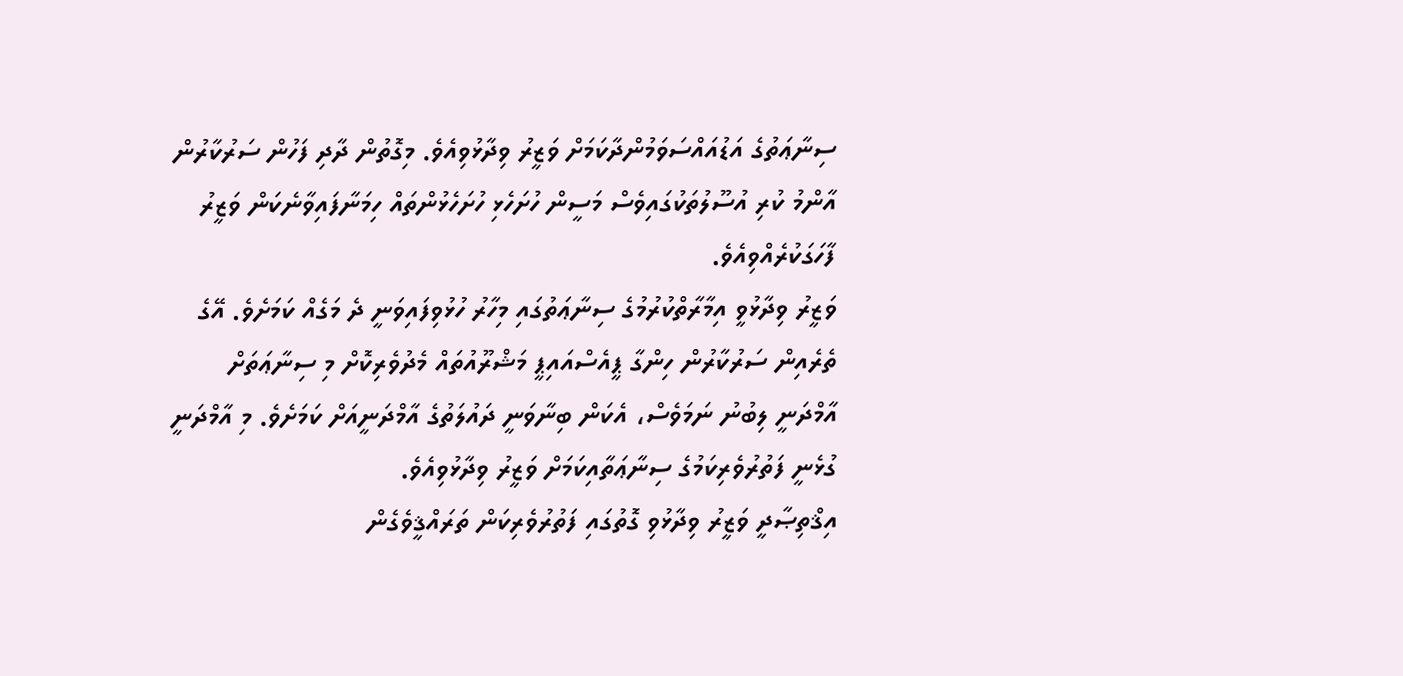ސިނާޢަތުގެ އަޑުއައްސަވަމުންދާކަމަށް ވަޒީރު ވިދާޅުވިއެވެ. މިގޮތުން ދާދި ފަހުން ސަރުކާރުން އާންމު ކުރި އުސޫލުތަކުގައިވެސް މަސީން ހުށަހެޅި ހުށަހެޅުންތައް ހިމަނާފައިވާނެކަން ވަޒީރު ފާހަގަކުރެއްވިއެވެ.
ވަޒީރު ވިދާޅުވީ އިމާރާތްކުރުމުގެ ސިނާޢަތުގައި މިހާރު ހުޅުވިފައިވަނީ ދެ މަގެއް ކަމަށެވެ. އޭގެ ތެރެއިން ސަރުކާރުން ހިންގާ ޕީއެސްއައިޕީ މަޝްރޫއުތައް މެދުވެރިކޮށް މި ސިނާޢަތަށް އާމްދަނީ ލިބުނު ނަމަވެސް، އެކަން ބިނާވަނީ ދައުލަތުގެ އާމްދަނީއަށް ކަމަށެވެ. މި އާމްދަނީ ގުޅެނީ ފަތުރުވެރިކަމުގެ ސިނާޢަތާއިކަމަށް ވަޒީރު ވިދާޅުވިއެވެ.
އިޤްތިޞާދީ ވަޒީރު ވިދާޅުވި ގޮތުގައި ފަތުރުވެރިކަން ތަރައްޤީވެގެން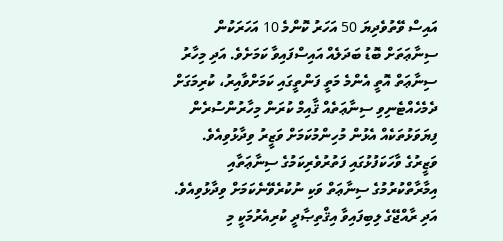އައިސް ވޭތުވެދިޔަ 50 އަހަރު ކޮންމެ 10 އަހަރަކުން ސިނާޢަތަށް ބޮޑު ބަދަލެއް އައިސްފައިވާ ކަމަށެވެ. އަދި މިހާރު ސިނާޢަތް އޮތީ އެންމެ މަތީ ފަންތީގައި ކަމަށްވާއިރު، ކުރިމަގަށް ދެމެހެއްޓެނިވި ސިނާޢަތެއް ޤާއިމް ކުރަން މިހާރުންސުރެން ފިޔަވަޅުތަކެއް އެޅުން މުހިންމުކަމަށް ވަޒީރު ވިދާޅުވިއެވެ.
ވަޒީރުގެ ވާހަކަފުޅުގައި ފަތުރުވެރިކަމުގެ ސިނާޢަތާއި އިމާރާތްކުރުމުގެ ސިނާޢަތް ވަކި ނުކުރެވޭނެކަމަށް ވިދާޅުވިއެވެ. އަދި ރާއްޖޭގެ ލިބިފައިވާ އިޤްތިޞާދީ ކުރިއެރުމަކީ މި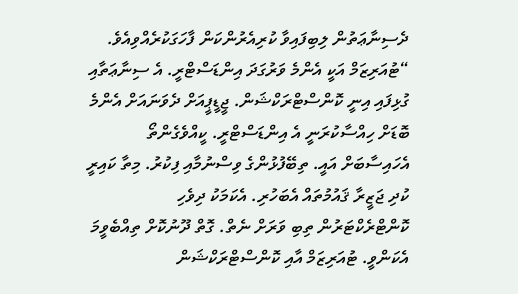ދެސިނާޢަތުން ލިބިފައިވާ ކުރިއެރުންކަން ފާހަގަކުރެއްވިއެވެ.
“ޓުއަރިޒަމް އަކީ އެންމެ ވަރުގަދަ އިންޑަސްޓްރީ. އެ ސިނާޢަތާއި ގުޅިފައި އިނީ ކޮންސްޓްރަކްޝަން. ޖީޑީޕީއަށް ދެވަނައަށް އެންމެ ބޮޑަށް ހިއްސާކުރަނީ އެ އިންޑަސްޓްރީ. ކީއްވެގެންތޯ އެހައިސާބަށް އައީ. ތިބޭފުޅުންގެ ވިސްނުމާއި ފިކުރު. މިތާ ކައިރީ ކުދި ޖަޒީރާ ޤައުމުތައް އެބަހުރި. އެކަމަކު ދިވެހި ކޮންޓްރެކްޓަރުން ތިބި ވަރަށް ނެތް. ގޮތް ދޫނުކޮށް ތިއްބެވީމަ އެކަންވީ. ޓުއަރިޒަމް އާއި ކޮންސްޓްރަކްޝަން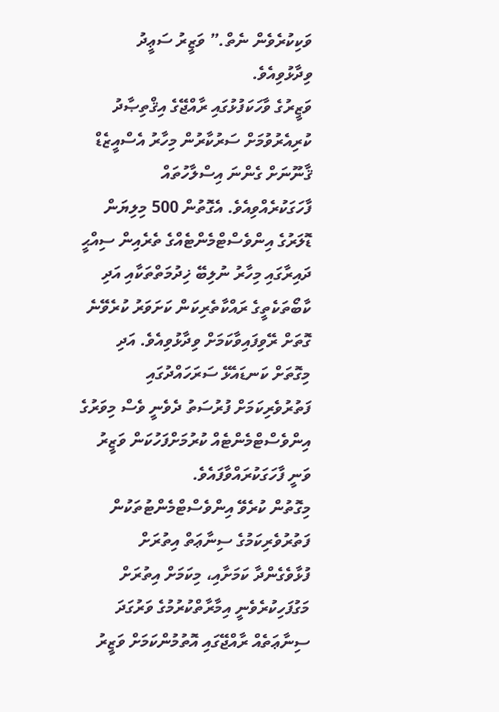ވަކިކުރެވެން ނެތް.” ވަޒީރު ސަޢީދު ވިދާޅުވިއެވެ.
ވަޒީރުގެ ވާހަކަފުޅުގައި ރާއްޖޭގެ އިޤްތިޞާދު ކުރިއެރުވުމަށް ސަރުކާރުން މިހާރު އެސްއީޒެޑް ޤާނޫނަށް ގެންނަ އިސްލާހުތައް ފާހަގަކުރެއްވިއެވެ. އެގޮތުން 500 މިލިޔަން ޑޮލަރުގެ އިންވެސްޓްމެންޓެއްގެ ތެރެއިން ސިއްޙީ ދައިރާގައި މިހާރު ނުލިބޭ ޚިދުމަތްތަކާއި އަދި ކާބޯތަކެތީގެ ރައްކާތެރިކަން ކަށަވަރު ކުރެވޭނެ ގޮތަށް ރޭވިފައިވާކަމަށް ވިދާޅުވިއެވެ. އަދި މިގޮތަށް ކަނޑައެޅޭ ސަރަހައްދުގައި ފަތުރުވެރިކަމަށް ފުރުސަތު ދެވެނީ ވެސް މިވަރުގެ އިންވެސްޓްމެންޓެއް ކުރުމަށްފަހުކަން ވަޒީރު ވަނީ ފާހަގަކުރައްވާފައެވެ.
މިގޮތުން ކުރެވޭ އިންވެސްޓްމެންޓުތަކުން ފަތުރުވެރިކަމުގެ ސިނާޢަތް އިތުރަށް ފުޅާވެގެންދާ ކަމަށާއި، މިކަމަށް އިތުރަށް މަގުފަހިކުރެވެނީ އިމާރާތްކުރުމުގެ ވަރުގަދަ ސިނާޢަތެއް ރާއްޖޭގައި އޮތުމުންކަމަށް ވަޒީރު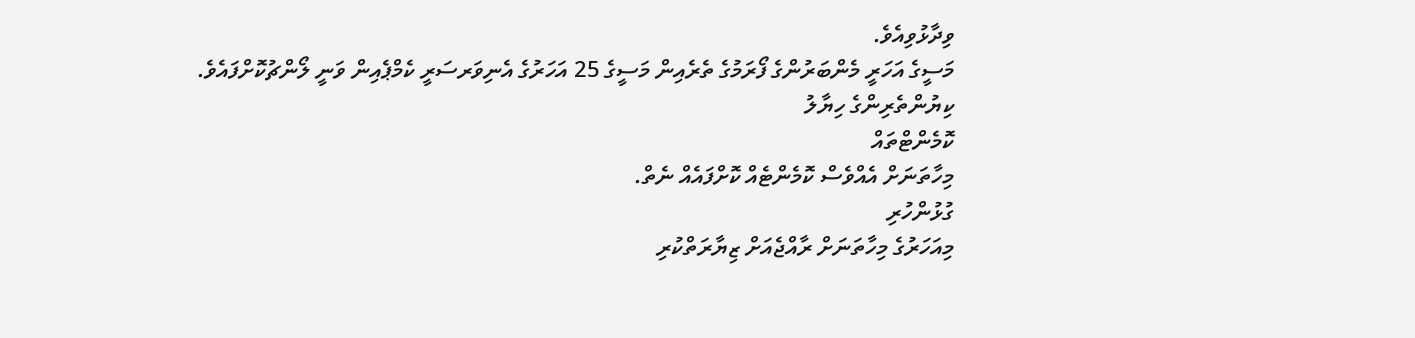ވިދާޅުވިއެވެ.
މަސީގެ އަހަރީ މެންބަރުންގެ ފޯރަމުގެ ތެރެއިން މަސީގެ 25 އަހަރުގެ އެނިވަރސަރީ ކެމްޕެއިން ވަނީ ލޯންޗުކޮށްފައެވެ.
ކިޔުންތެރިންގެ ހިޔާލު
ކޮމެންޓްތައް
މިހާތަނަށް އެއްވެސް ކޮމެންޓެއް ކޮށްފައެއް ނެތް.
ގުޅުންހުރި
މިއަހަރުގެ މިހާތަނަށް ރާއްޖެއަށް ޒިޔާރަތްކުރި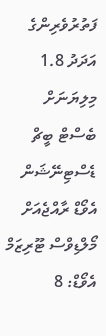ފަތުރުވެރިންގެ އަދަދު 1.8 މިލިޔަނަށް
ބެސްޓް ބީޗް ޑެސްޓިނޭޝަން އެވޯޑް ރާއްޖެއަށް
މޯލްޑިވްސް ޓޫރިޒަމް އެވޯޑް: 8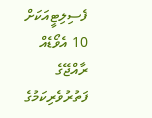ފެސިލިޓީއަކަށް 10 އެވޯޑެއް
ރާއްޖޭގެ ފަތުރުވެރިކަމުގެ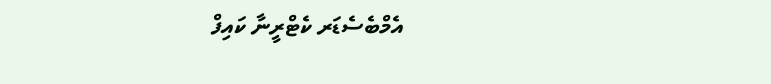އެމްބެސެޑަރ ކެޓްރީނާ ކައިފް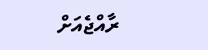ރާއްޖެއަށް